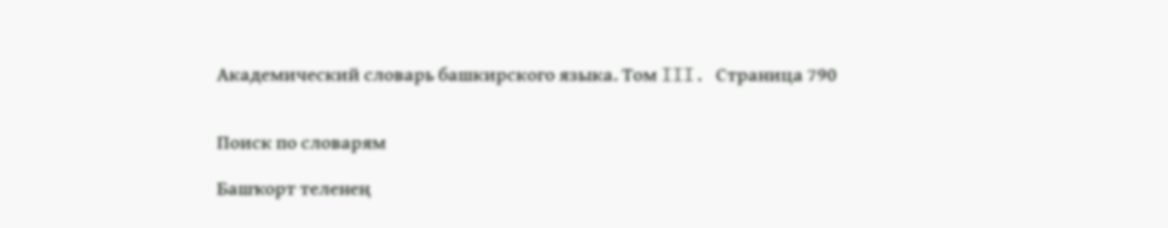Академический словарь башкирского языка. Том III. Страница 790


Поиск по словарям

Башҡорт теленең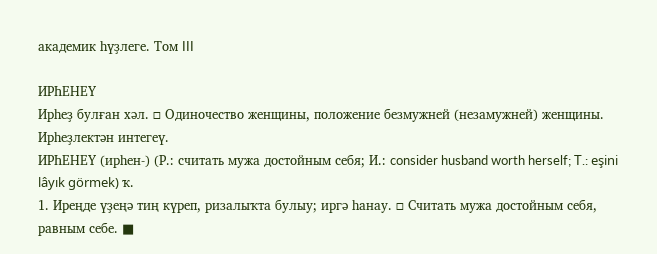академик һүҙлеге. Том III

ИРҺЕНЕҮ
Ирһеҙ булған хәл. □ Одиночество женщины, положение безмужней (незамужней) женщины. Ирһеҙлектән интегеү.
ИРҺЕНЕҮ (ирһен-) (Р.: считать мужа достойным себя; И.: consider husband worth herself; T.: eşini lâyık görmek) ҡ.
1. Иреңде үҙеңә тиң күреп, ризалыҡта булыу; иргә һанау. □ Считать мужа достойным себя, равным себе. ■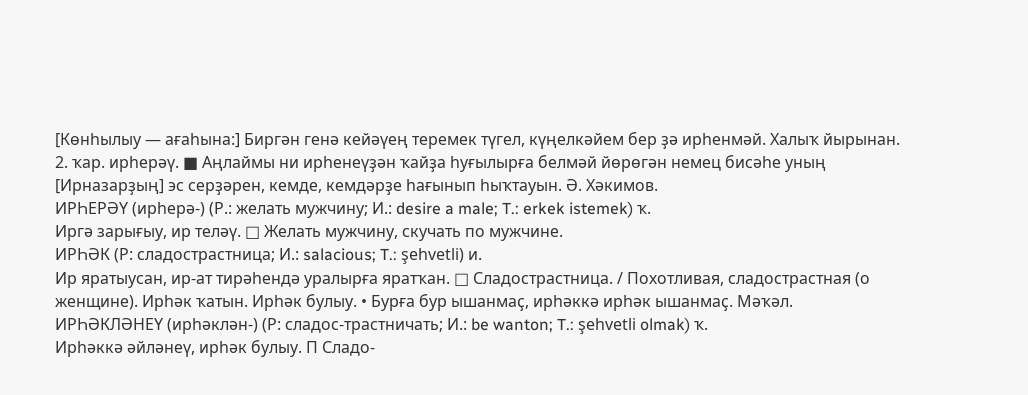[Көнһылыу — ағаһына:] Биргән генә кейәүең теремек түгел, күңелкәйем бер ҙә ирһенмәй. Халыҡ йырынан.
2. ҡар. ирһерәү. ■ Аңлаймы ни ирһенеүҙән ҡайҙа һуғылырға белмәй йөрөгән немец бисәһе уның [Ирназарҙың] эс серҙәрен, кемде, кемдәрҙе һағынып һыҡтауын. Ә. Хәкимов.
ИРҺЕРӘҮ (ирһерә-) (Р.: желать мужчину; И.: desire a male; T.: erkek istemek) ҡ.
Иргә зарығыу, ир теләү. □ Желать мужчину, скучать по мужчине.
ИРҺӘК (Р: сладострастница; И.: salacious; T.: şehvetli) и.
Ир яратыусан, ир-ат тирәһендә уралырға яратҡан. □ Сладострастница. / Похотливая, сладострастная (о женщине). Ирһәк ҡатын. Ирһәк булыу. • Бурға бур ышанмаҫ, ирһәккә ирһәк ышанмаҫ. Мәҡәл.
ИРҺӘКЛӘНЕҮ (ирһәклән-) (Р: сладос-трастничать; И.: be wanton; T.: şehvetli olmak) ҡ.
Ирһәккә әйләнеү, ирһәк булыу. П Сладо-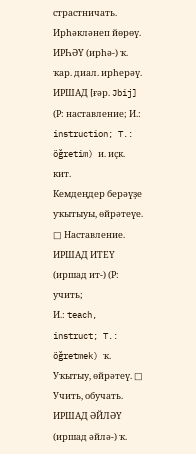страстничать. Ирһәкләнеп йөрөү.
ИРҺӘҮ (ирһә-) ҡ. ҡар. диал. ирһерәү.
ИРШАД [ғәр. Jbij] (Р: наставление; И.: instruction; T.: öğretim) и. иҫк. кит.
Кемдеңдер берәүҙе уҡытыуы, өйрәтеүе. □ Наставление.
ИРШАД ИТЕҮ (иршад ит-) (Р: учить;
И.: teach, instruct; T.: öğretmek) ҡ.
Уҡытыу, өйрәтеү. □ Учить, обучать.
ИРШАД ӘЙЛӘҮ (иршад әйлә-) ҡ.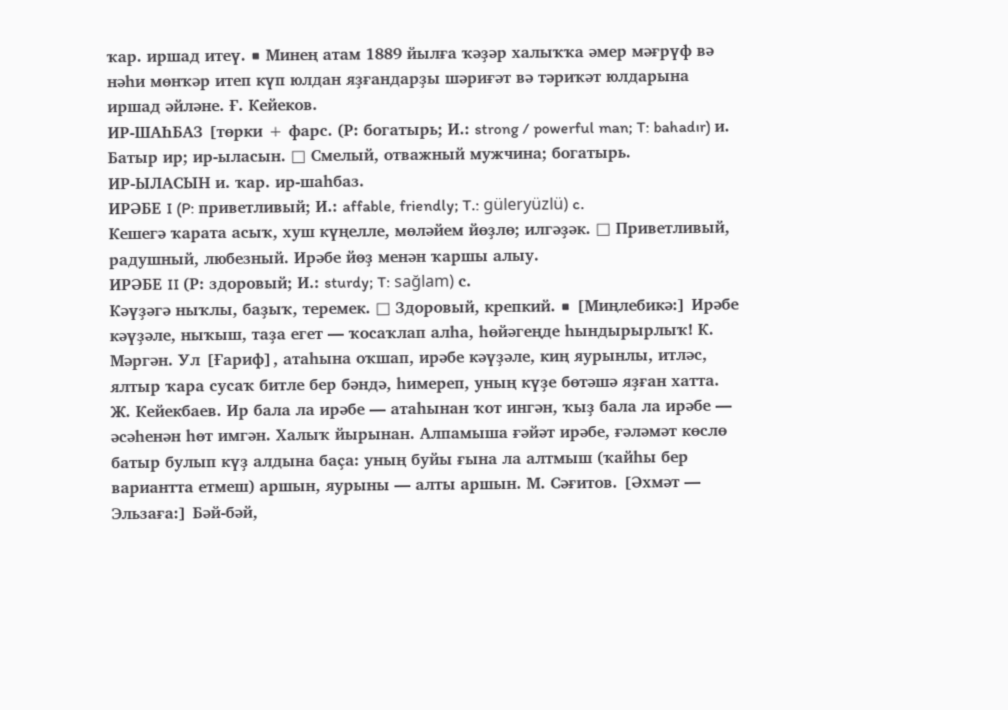ҡар. иршад итеү. ■ Минең атам 1889 йылға ҡәҙәр халыҡҡа әмер мәғрүф вә нәһи мөнҡәр итеп күп юлдан яҙғандарҙы шәриғәт вә тәриҡәт юлдарына иршад әйләне. Ғ. Кейеков.
ИР-ШАҺБАЗ [төрки + фарс. (Р: богатырь; И.: strong / powerful man; T: bahadır) и.
Батыр ир; ир-ыласын. □ Смелый, отважный мужчина; богатырь.
ИР-ЫЛАСЫН и. ҡар. ир-шаһбаз.
ИРӘБЕ I (P: приветливый; И.: affable, friendly; T.: güleryüzlü) c.
Кешегә ҡарата асыҡ, хуш күңелле, мөләйем йөҙлө; илгәҙәк. □ Приветливый, радушный, любезный. Ирәбе йөҙ менән ҡаршы алыу.
ИРӘБЕ II (Р: здоровый; И.: sturdy; T: sağlam) с.
Кәүҙәгә ныҡлы, баҙыҡ, теремек. □ Здоровый, крепкий. ■ [Миңлебикә:] Ирәбе кәүҙәле, ныҡыш, таҙа егет — ҡосаҡлап алһа, һөйәгеңде һындырырлыҡ! К. Мәргән. Ул [Ғариф], атаһына оҡшап, ирәбе кәүҙәле, киң яурынлы, итләс, ялтыр ҡара сусаҡ битле бер бәндә, һимереп, уның күҙе бөтәшә яҙған хатта. Ж. Кейекбаев. Ир бала ла ирәбе — атаһынан ҡот ингән, ҡыҙ бала ла ирәбе — әсәһенән һөт имгән. Халыҡ йырынан. Алпамыша ғәйәт ирәбе, ғәләмәт көслө батыр булып күҙ алдына баҫа: уның буйы ғына ла алтмыш (ҡайһы бер вариантта етмеш) аршын, яурыны — алты аршын. М. Сәғитов. [Әхмәт — Эльзаға:] Бәй-бәй,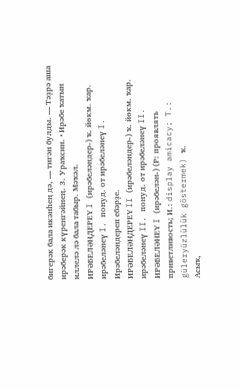бигерәк бала икәнһең дә, — тигән булды. — Тәҙрә аша ирәберәк күренгәйнең. 3. Ураҡсин. • Ирәбе ҡатын иллелә лә бала табыр. Мәҡәл.
ИРӘБЕЛӘНДЕРЕҮ I (ирәбеләндер-) ҡ. йөкм. ҡар. ирәбеләнеү I. понуд. от ирәбеләнеү I. Ирәбеләндереп ебәрҙе.
ИРӘБЕЛӘНДЕРЕҮ II (ирәбеләндер-) ҡ. йөкм. ҡар. ирәбеләнеү II. понуд. от ирәбеләнеү II.
ИРӘБЕЛӘНЕҮ I (ирәбелән-) (Р: проявлять приветливость; И.: display amicacy; T.: güleryüzlülük göstermek) ҡ.
Асыҡ,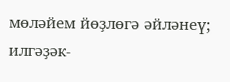мөләйем йөҙлөгә әйләнеү; илгәҙәк-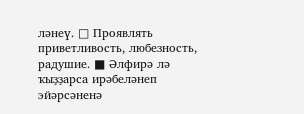ләнеү. □ Проявлять приветливость, любезность, радушие. ■ Әлфирә лә ҡыҙҙарса ирәбеләнеп эйәрсәненә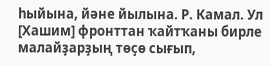һыйына, йәне йылына. Р. Камал. Ул [Хашим] фронттан ҡайтҡаны бирле малайҙарҙың төҫө сығып,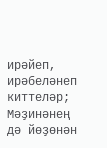ирәйеп, ирәбеләнеп киттеләр; Мәҙинәнең дә йөҙөнән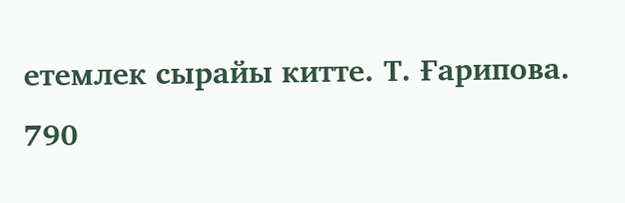етемлек сырайы китте. Т. Ғарипова.
790